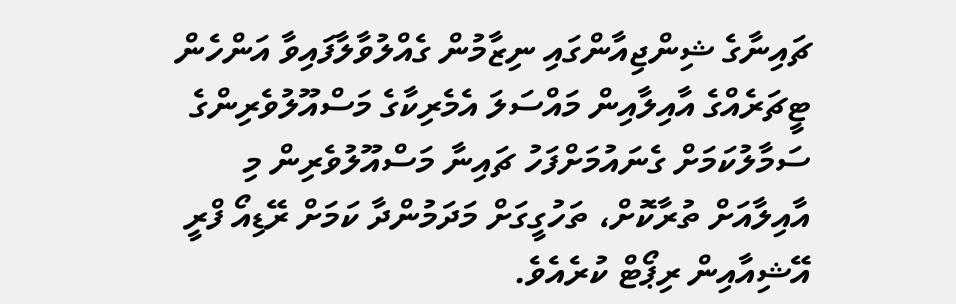ޗައިނާގެ ޝިންޖިއާންގައި ނިޒާމުން ގެއްލުވާލާފައިވާ އަންހެން ޓީޗަރެއްގެ އާއިލާއިން މައްސަލަ އެމެރިކާގެ މަސްއޫލުވެރިންގެ ސަމާލުކަމަށް ގެނައުމަށްފަހު ޗައިނާ މަސްއޫލުވެރިން މި އާއިލާއަށް ތުރާކޮށް، ތަހުގީގަށް މަދަމުންދާ ކަމަށް ރޭޑިއޯ ފްރީ އޭޝިއާއިން ރިޕޯޓް ކުރެއެވެ.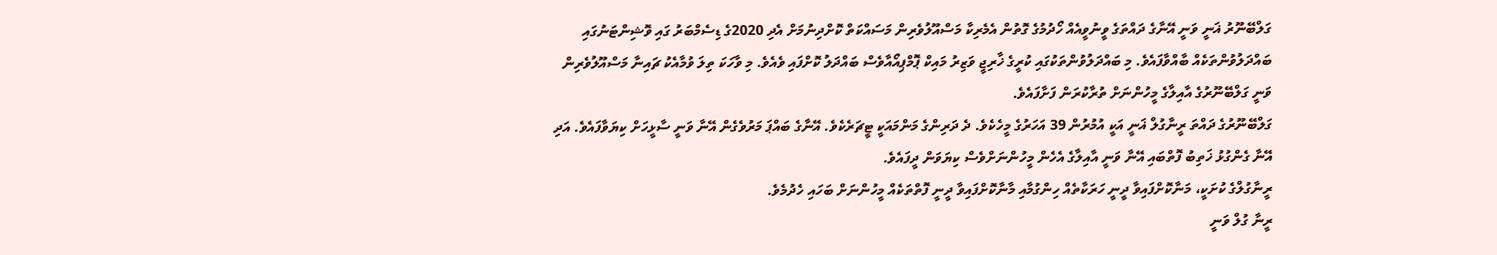ގަލްބޭނޫރު ޣަނީ ވަނީ އޭނާގެ ދައްތަގެ ވީނުވީއެއް ހޯދުމުގެ ގޮތުން އެމެރިކާ މަސްއޫލުވެރިން މަސައްކަތް ކޮށްދިނުމަށް އެދި 2020ގެ ޑިސެމްބަރު ގައި ވޮޝިންޓަނުގައި ބައްދަލުވުންތަކެއް ބާއްވާފައެވެ. މި ބައްދަލުވުންތަކުގައި ކުރީގެ ޚާރިޖީ ވަޒިރު މައިކް ޕޮމްޕިއޯއާވެސް ބައްދަލު ކޮށްފައި ވެއެވެ. މި ވާހަކަ ތިލަ ވުމާއެކު ޗައިނާ މަސްއޫލުވެރިން ވަނީ ގަލްބޭނޫރުގެ އާއިލާގެ މީހުންނަށް ތުރާކުރަން ފަށާފައެވެ.
ގަލްބޭނޫރުގެ ދައްތަ ރީނާގުލް ޣަނީ އަކީ އުމުރުން 39 އަހަރުގެ މީހެކެވެ. ދެ ދަރިންގެ މަންމައަކީ ޓީޗަރެކެވެ. އޭނާގެ ބައްޕަ މަރުވެގެން އޭނާ ވަނީ ސާޅީހަށް ކިޔަވާފައެވެ. އަދި އޭނާ ގެންގުޅު ޚަތިބު ފޮތްބައި އޭނާ ވަނީ އާއިލާގެ އެހެން މީހުންނަށްވެސް ކިޔަވަން ދީފައެވެ.
ރީނާގުލްގެ ކުށަކީ، މަނާކޮށްފައިވާ ދީނީ ހަރަކާތެއް ހިންގުމާއި މާނާކޮށްފައިވާ ދީނީ ފޮތްތަކެއް މީހުންނަށް ބަހައި ހެދުމެވެ.
ރީނާ ގުލް ވަނީ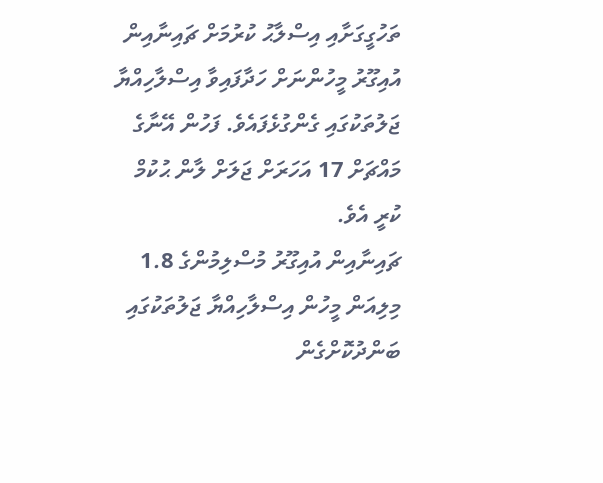ތަހުގީގަށާއި އިސްލާޙު ކުރުމަށް ޗައިނާއިން އުއިގޫރު މީހުންނަށް ހަދާފައިވާ އިސްލާހިއްޔާ ޖަލުތަކުގައި ގެންގުޅެފައެވެ. ފަހުން އޭނާގެ މައްޗަށް 17 އަހަރަށް ޖަލަށް ލާން ޙުކުމް ކުރީ އެވެ.
ޗައިނާއިން އުއިގޫރު މުސްލިމުންގެ 1.8 މިލިއަން މީހުން އިސްލާހިއްޔާ ޖަލުތަކުގައި ބަންދުކޮށްގެން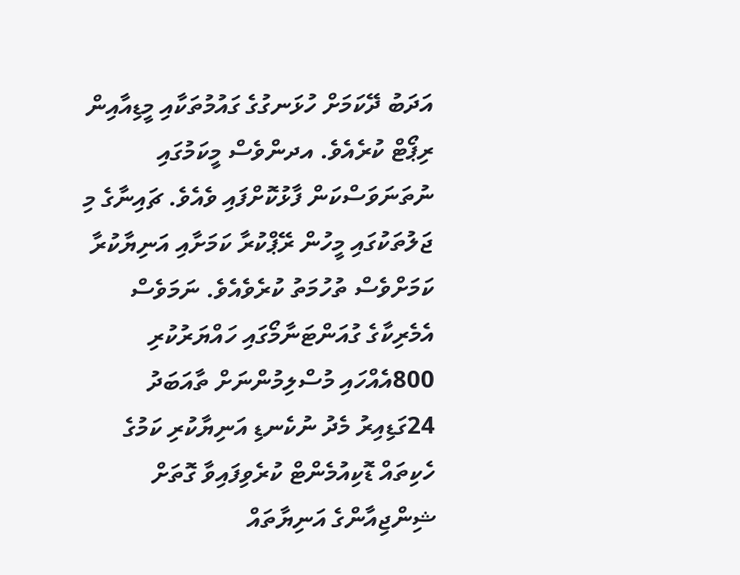އަދަބު ދޭކަމަށް ހުޅަނގުގެ ގައުމުތަކާއި މީޑިއާއިން ރިޕޯޓް ކުރެއެވެ. އދންވެސް މީކަމުގައި ނުތަނަވަސްކަން ފާޅުކޮށްފައި ވެއެވެ. ޗައިނާގެ މި ޖަލުތަކުގައި މީހުން ރޭޕްކުރާ ކަމަށާއި އަނިޔާކުރާ ކަމަށްވެސް ތުހުމަތު ކުރެވެއެވެ. ނަމަވެސް އެމެރިކާގެ ގުއަންޓަނާމޯގައި ހައްޔަރުކުރި 800އެއްހައި މުސްލިމުންނަށް ތާއަބަދު 24ގަޑިއިރު މެދު ނުކެނޑި އަނިޔާކުރި ކަމުގެ ހެކިތައް ޑޮކިއުމެންޓް ކުރެވިފައިވާ ގޮތަށް ޝިންޖިއާންގެ އަނިޔާތައް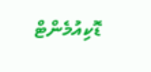ޑޮކިއުމެންޓް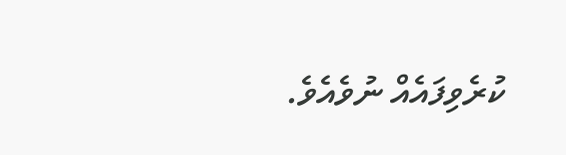ކުރެވިފައެއް ނުވެއެވެ.